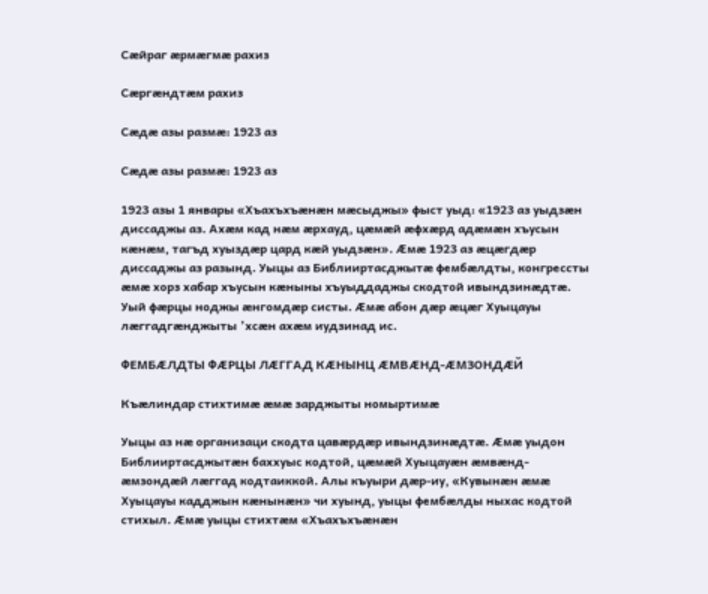Сӕйраг ӕрмӕгмӕ рахиз

Сӕргӕндтӕм рахиз

Сӕдӕ азы размӕ: 1923 аз

Сӕдӕ азы размӕ: 1923 аз

1923 азы 1 январы «Хъахъхъӕнӕн мӕсыджы» фыст уыд: «1923 аз уыдзӕн диссаджы аз. Ахӕм кад нӕм ӕрхауд, цӕмӕй ӕфхӕрд адӕмӕн хъусын кӕнӕм, тагъд хуыздӕр цард кӕй уыдзӕн». Ӕмӕ 1923 аз ӕцӕгдӕр диссаджы аз разынд. Уыцы аз Библииртасджытӕ фембӕлдты, конгрессты ӕмӕ хорз хабар хъусын кӕныны хъуыддаджы скодтой ивындзинӕдтӕ. Уый фӕрцы ноджы ӕнгомдӕр систы. Ӕмӕ абон дӕр ӕцӕг Хуыцауы лӕггадгӕнджыты ’хсӕн ахӕм иудзинад ис.

ФЕМБӔЛДТЫ ФӔРЦЫ ЛӔГГАД КӔНЫНЦ ӔМВӔНД-ӔМЗОНДӔЙ

Къӕлиндар стихтимӕ ӕмӕ зарджыты номыртимӕ

Уыцы аз нӕ организаци скодта цавӕрдӕр ивындзинӕдтӕ. Ӕмӕ уыдон Библииртасджытӕн баххуыс кодтой, цӕмӕй Хуыцауӕн ӕмвӕнд-ӕмзондӕй лӕггад кодтаиккой. Алы къуыри дӕр-иу, «Кувынӕн ӕмӕ Хуыцауы кадджын кӕнынӕн» чи хуынд, уыцы фембӕлды ныхас кодтой стихыл. Ӕмӕ уыцы стихтӕм «Хъахъхъӕнӕн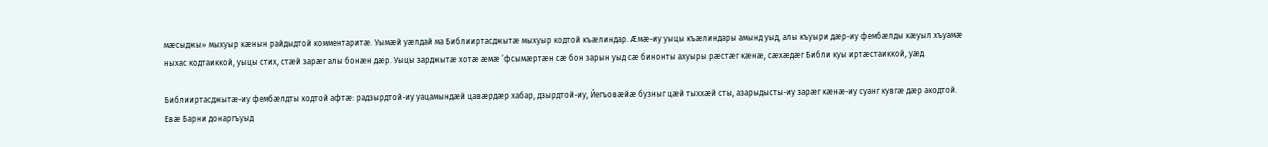мӕсыджы» мыхуыр кӕнын райдыдтой комментаритӕ. Уымӕй уӕлдай ма Библииртасджытӕ мыхуыр кодтой къӕлиндар. Ӕмӕ-иу уыцы къӕлиндары амынд уыд, алы къуыри дӕр-иу фембӕлды кӕуыл хъуамӕ ныхас кодтаиккой, уыцы стих, стӕй зарӕг алы бонӕн дӕр. Уыцы зарджытӕ хотӕ ӕмӕ ’фсымӕртӕн сӕ бон зарын уыд сӕ бинонты ахуыры рӕстӕг кӕнӕ, сӕхӕдӕг Библи куы иртӕстаиккой, уӕд.

Библииртасджытӕ-иу фембӕлдты кодтой афтӕ: радзырдтой-иу уацамындӕй цавӕрдӕр хабар, дзырдтой-иу, Йегъовӕйӕ бузныг цӕй тыххӕй сты, азарыдысты-иу зарӕг кӕнӕ-иу суанг кувгӕ дӕр акодтой. Евӕ Барни донаргъуыд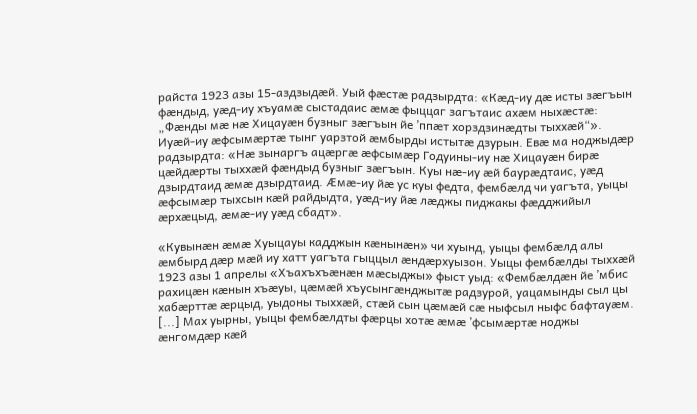райста 1923 азы 15-аздзыдӕй. Уый фӕстӕ радзырдта: «Кӕд-иу дӕ исты зӕгъын фӕндыд, уӕд-иу хъуамӕ сыстадаис ӕмӕ фыццаг загътаис ахӕм ныхӕстӕ: „Фӕнды мӕ нӕ Хицауӕн бузныг зӕгъын йе ’ппӕт хорздзинӕдты тыххӕй“». Иуӕй-иу ӕфсымӕртӕ тынг уарзтой ӕмбырды истытӕ дзурын. Евӕ ма ноджыдӕр радзырдта: «Нӕ зынаргъ ацӕргӕ ӕфсымӕр Годуины-иу нӕ Хицауӕн бирӕ цӕйдӕрты тыххӕй фӕндыд бузныг зӕгъын. Куы нӕ-иу ӕй баурӕдтаис, уӕд дзырдтаид ӕмӕ дзырдтаид. Ӕмӕ-иу йӕ ус куы федта, фембӕлд чи уагъта, уыцы ӕфсымӕр тыхсын кӕй райдыдта, уӕд-иу йӕ лӕджы пиджакы фӕдджийыл ӕрхӕцыд, ӕмӕ-иу уӕд сбадт».

«Кувынӕн ӕмӕ Хуыцауы кадджын кӕнынӕн» чи хуынд, уыцы фембӕлд алы ӕмбырд дӕр мӕй иу хатт уагъта гыццыл ӕндӕрхуызон. Уыцы фембӕлды тыххӕй 1923 азы 1 апрелы «Хъахъхъӕнӕн мӕсыджы» фыст уыд: «Фембӕлдӕн йе ’мбис рахицӕн кӕнын хъӕуы, цӕмӕй хъусынгӕнджытӕ радзурой, уацамынды сыл цы хабӕрттӕ ӕрцыд, уыдоны тыххӕй, стӕй сын цӕмӕй сӕ ныфсыл ныфс бафтауӕм. [...] Мах уырны, уыцы фембӕлдты фӕрцы хотӕ ӕмӕ ’фсымӕртӕ ноджы ӕнгомдӕр кӕй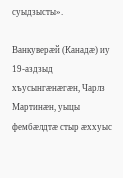суыдзысты».

Ванкуверӕй (Канадӕ) иу 19-аздзыд хъусынгӕнӕгӕн, Чарлз Мартинӕн, уыцы фембӕлдтӕ стыр ӕххуыс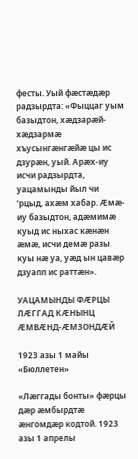фесты. Уый фӕстӕдӕр радзырдта: «Фыццаг уым базыдтон, хӕдзарӕй-хӕдзармӕ хъусынгӕнгӕйӕ цы ис дзурӕн, уый. Арӕх-иу исчи радзырдта, уацамынды йыл чи ’рцыд, ахӕм хабар. Ӕмӕ-иу базыдтон, адӕмимӕ куыд ис ныхас кӕнӕн ӕмӕ, исчи демӕ разы куы нӕ уа, уӕд ын цавӕр дзуапп ис раттӕн».

УАЦАМЫНДЫ ФӔРЦЫ ЛӔГГАД КӔНЫНЦ ӔМВӔНД-ӔМЗОНДӔЙ

1923 азы 1 майы «Бюллетен»

«Лӕггады бонты» фӕрцы дӕр ӕмбырдтӕ ӕнгомдӕр кодтой. 1923 азы 1 апрелы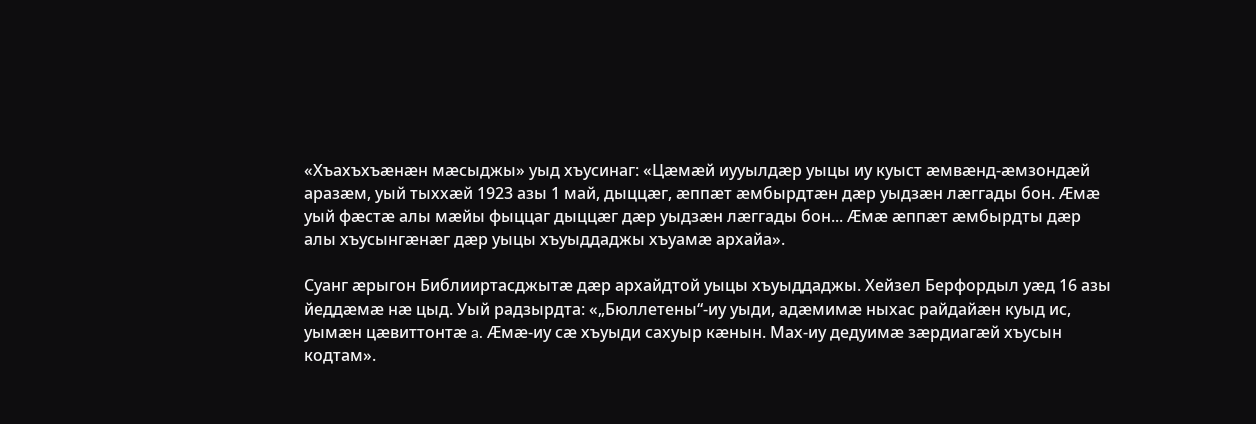«Хъахъхъӕнӕн мӕсыджы» уыд хъусинаг: «Цӕмӕй иууылдӕр уыцы иу куыст ӕмвӕнд-ӕмзондӕй аразӕм, уый тыххӕй 1923 азы 1 май, дыццӕг, ӕппӕт ӕмбырдтӕн дӕр уыдзӕн лӕггады бон. Ӕмӕ уый фӕстӕ алы мӕйы фыццаг дыццӕг дӕр уыдзӕн лӕггады бон... Ӕмӕ ӕппӕт ӕмбырдты дӕр алы хъусынгӕнӕг дӕр уыцы хъуыддаджы хъуамӕ архайа».

Суанг ӕрыгон Библииртасджытӕ дӕр архайдтой уыцы хъуыддаджы. Хейзел Берфордыл уӕд 16 азы йеддӕмӕ нӕ цыд. Уый радзырдта: «„Бюллетены“-иу уыди, адӕмимӕ ныхас райдайӕн куыд ис, уымӕн цӕвиттонтӕ a. Ӕмӕ-иу сӕ хъуыди сахуыр кӕнын. Мах-иу дедуимӕ зӕрдиагӕй хъусын кодтам».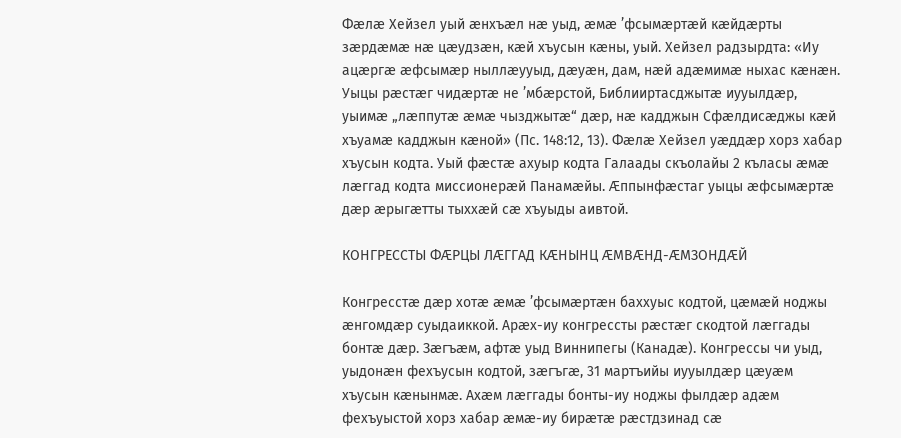Фӕлӕ Хейзел уый ӕнхъӕл нӕ уыд, ӕмӕ ’фсымӕртӕй кӕйдӕрты зӕрдӕмӕ нӕ цӕудзӕн, кӕй хъусын кӕны, уый. Хейзел радзырдта: «Иу ацӕргӕ ӕфсымӕр ныллӕууыд, дӕуӕн, дам, нӕй адӕмимӕ ныхас кӕнӕн. Уыцы рӕстӕг чидӕртӕ не ’мбӕрстой, Библииртасджытӕ иууылдӕр, уыимӕ „лӕппутӕ ӕмӕ чызджытӕ“ дӕр, нӕ кадджын Сфӕлдисӕджы кӕй хъуамӕ кадджын кӕной» (Пс. 148:12, 13). Фӕлӕ Хейзел уӕддӕр хорз хабар хъусын кодта. Уый фӕстӕ ахуыр кодта Галаады скъолайы 2 къласы ӕмӕ лӕггад кодта миссионерӕй Панамӕйы. Ӕппынфӕстаг уыцы ӕфсымӕртӕ дӕр ӕрыгӕтты тыххӕй сӕ хъуыды аивтой.

КОНГРЕССТЫ ФӔРЦЫ ЛӔГГАД КӔНЫНЦ ӔМВӔНД-ӔМЗОНДӔЙ

Конгресстӕ дӕр хотӕ ӕмӕ ’фсымӕртӕн баххуыс кодтой, цӕмӕй ноджы ӕнгомдӕр суыдаиккой. Арӕх-иу конгрессты рӕстӕг скодтой лӕггады бонтӕ дӕр. Зӕгъӕм, афтӕ уыд Виннипегы (Канадӕ). Конгрессы чи уыд, уыдонӕн фехъусын кодтой, зӕгъгӕ, 31 мартъийы иууылдӕр цӕуӕм хъусын кӕнынмӕ. Ахӕм лӕггады бонты-иу ноджы фылдӕр адӕм фехъуыстой хорз хабар ӕмӕ-иу бирӕтӕ рӕстдзинад сӕ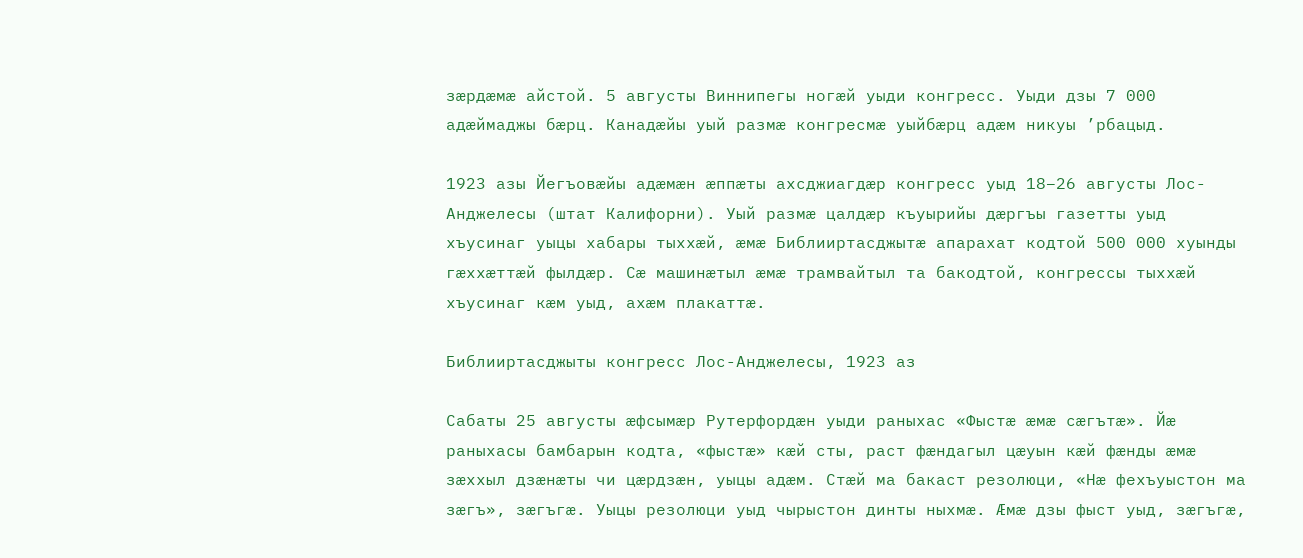зӕрдӕмӕ айстой. 5 августы Виннипегы ногӕй уыди конгресс. Уыди дзы 7 000 адӕймаджы бӕрц. Канадӕйы уый размӕ конгресмӕ уыйбӕрц адӕм никуы ’рбацыд.

1923 азы Йегъовӕйы адӕмӕн ӕппӕты ахсджиагдӕр конгресс уыд 18–26 августы Лос-Анджелесы (штат Калифорни). Уый размӕ цалдӕр къуырийы дӕргъы газетты уыд хъусинаг уыцы хабары тыххӕй, ӕмӕ Библииртасджытӕ апарахат кодтой 500 000 хуынды гӕххӕттӕй фылдӕр. Сӕ машинӕтыл ӕмӕ трамвайтыл та бакодтой, конгрессы тыххӕй хъусинаг кӕм уыд, ахӕм плакаттӕ.

Библииртасджыты конгресс Лос-Анджелесы, 1923 аз

Сабаты 25 августы ӕфсымӕр Рутерфордӕн уыди раныхас «Фыстӕ ӕмӕ сӕгътӕ». Йӕ раныхасы бамбарын кодта, «фыстӕ» кӕй сты, раст фӕндагыл цӕуын кӕй фӕнды ӕмӕ зӕххыл дзӕнӕты чи цӕрдзӕн, уыцы адӕм. Стӕй ма бакаст резолюци, «Нӕ фехъуыстон ма зӕгъ», зӕгъгӕ. Уыцы резолюци уыд чырыстон динты ныхмӕ. Ӕмӕ дзы фыст уыд, зӕгъгӕ,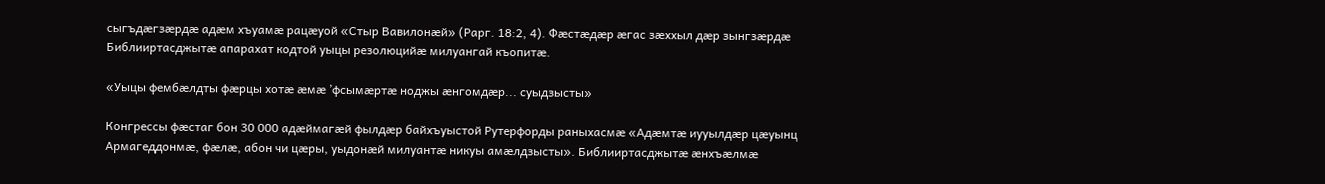сыгъдӕгзӕрдӕ адӕм хъуамӕ рацӕуой «Стыр Вавилонӕй» (Рарг. 18:2, 4). Фӕстӕдӕр ӕгас зӕххыл дӕр зынгзӕрдӕ Библииртасджытӕ апарахат кодтой уыцы резолюцийӕ милуангай къопитӕ.

«Уыцы фембӕлдты фӕрцы хотӕ ӕмӕ ’фсымӕртӕ ноджы ӕнгомдӕр... суыдзысты»

Конгрессы фӕстаг бон 30 000 адӕймагӕй фылдӕр байхъуыстой Рутерфорды раныхасмӕ «Адӕмтӕ иууылдӕр цӕуынц Армагеддонмӕ, фӕлӕ, абон чи цӕры, уыдонӕй милуантӕ никуы амӕлдзысты». Библииртасджытӕ ӕнхъӕлмӕ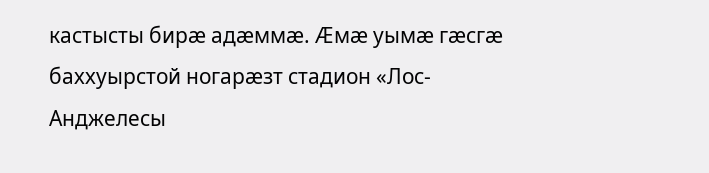кастысты бирӕ адӕммӕ. Ӕмӕ уымӕ гӕсгӕ баххуырстой ногарӕзт стадион «Лос-Анджелесы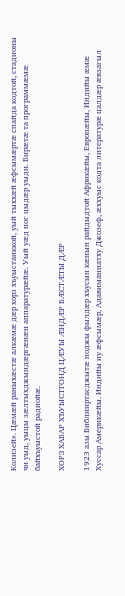Колизей». Цӕмӕй раныхӕстӕ алкӕмӕ дӕр хорз хъуыстаиккой, уый тыххӕй ӕфсымӕртӕ спайда кодтой, стадионы чи уыд, уыцы зӕлтыхджындӕргӕнӕн аппаратурӕйӕ. Уый уӕд ног цыдӕр уыди. Бирӕтӕ та программӕмӕ байхъуыстой радиойӕ.

ХОРЗ ХАБАР ХЪУЫСТГОНД ЦӔУЫ ӔНДӔР БӔСТӔТЫ ДӔР

1923 азы Библииртасджытӕ ноджы фылдӕр хъусын кӕнын райдыдтой Африкӕйы, Европӕйы, Индийы ӕмӕ Хуссар Америкӕйы. Индийы иу ӕфсымӕр, Адавиманнатху Джозеф, ӕххуыс кодта литературӕ цалдӕр ӕвзагыл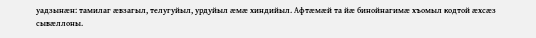уадзынӕн: тамилаг ӕвзагыл, телугуйыл, урдуйыл ӕмӕ хиндийыл. Афтӕмӕй та йӕ бинойнагимӕ хъомыл кодтой ӕхсӕз сывӕллоны.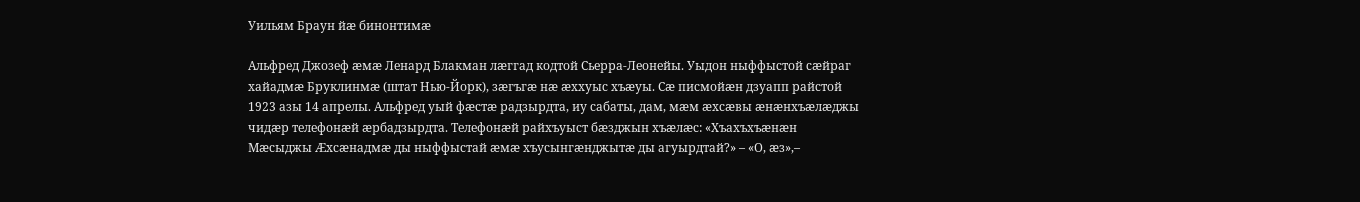Уильям Браун йӕ бинонтимӕ

Альфред Джозеф ӕмӕ Ленард Блакман лӕггад кодтой Сьерра-Леонейы. Уыдон ныффыстой сӕйраг хайадмӕ Бруклинмӕ (штат Нью-Йорк), зӕгъгӕ нӕ ӕххуыс хъӕуы. Сӕ писмойӕн дзуапп райстой 1923 азы 14 апрелы. Альфред уый фӕстӕ радзырдта, иу сабаты, дам, мӕм ӕхсӕвы ӕнӕнхъӕлӕджы чидӕр телефонӕй ӕрбадзырдта. Телефонӕй райхъуыст бӕзджын хъӕлӕс: «Хъахъхъӕнӕн Мӕсыджы Ӕхсӕнадмӕ ды ныффыстай ӕмӕ хъусынгӕнджытӕ ды агуырдтай?» – «О, ӕз»,–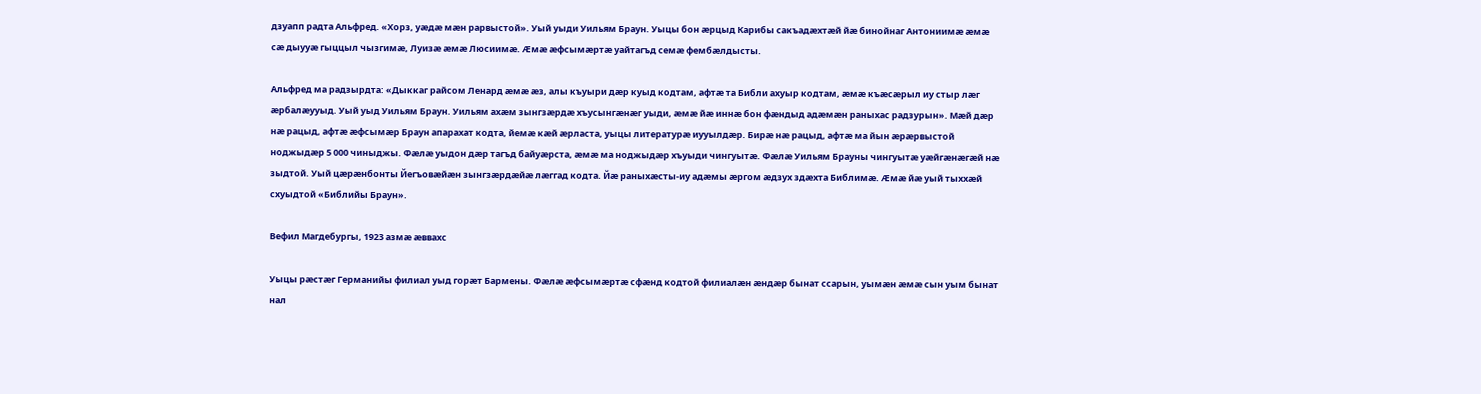дзуапп радта Альфред. «Хорз, уӕдӕ мӕн рарвыстой». Уый уыди Уильям Браун. Уыцы бон ӕрцыд Карибы сакъадӕхтӕй йӕ бинойнаг Антониимӕ ӕмӕ сӕ дыууӕ гыццыл чызгимӕ, Луизӕ ӕмӕ Люсиимӕ. Ӕмӕ ӕфсымӕртӕ уайтагъд семӕ фембӕлдысты.

Альфред ма радзырдта: «Дыккаг райсом Ленард ӕмӕ ӕз, алы къуыри дӕр куыд кодтам, афтӕ та Библи ахуыр кодтам, ӕмӕ къӕсӕрыл иу стыр лӕг ӕрбалӕууыд. Уый уыд Уильям Браун. Уильям ахӕм зынгзӕрдӕ хъусынгӕнӕг уыди, ӕмӕ йӕ иннӕ бон фӕндыд адӕмӕн раныхас радзурын». Мӕй дӕр нӕ рацыд, афтӕ ӕфсымӕр Браун апарахат кодта, йемӕ кӕй ӕрласта, уыцы литературӕ иууылдӕр. Бирӕ нӕ рацыд, афтӕ ма йын ӕрӕрвыстой ноджыдӕр 5 000 чиныджы. Фӕлӕ уыдон дӕр тагъд байуӕрста, ӕмӕ ма ноджыдӕр хъуыди чингуытӕ. Фӕлӕ Уильям Брауны чингуытӕ уӕйгӕнӕгӕй нӕ зыдтой. Уый цӕрӕнбонты Йегъовӕйӕн зынгзӕрдӕйӕ лӕггад кодта. Йӕ раныхӕсты-иу адӕмы ӕргом ӕдзух здӕхта Библимӕ. Ӕмӕ йӕ уый тыххӕй схуыдтой «Библийы Браун».

Вефил Магдебургы, 1923 азмӕ ӕввахс

Уыцы рӕстӕг Германийы филиал уыд горӕт Бармены. Фӕлӕ ӕфсымӕртӕ сфӕнд кодтой филиалӕн ӕндӕр бынат ссарын, уымӕн ӕмӕ сын уым бынат нал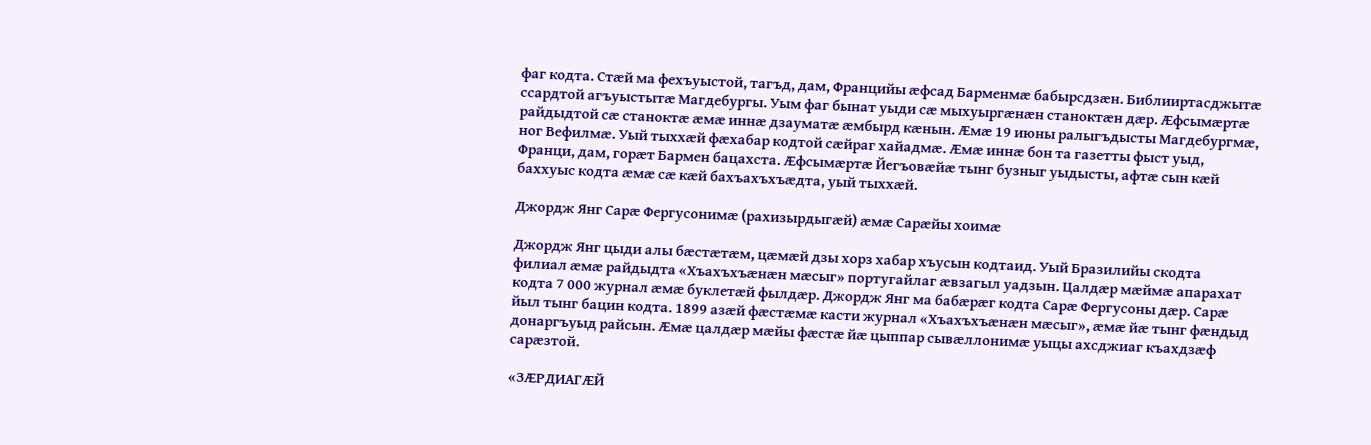фаг кодта. Стӕй ма фехъуыстой, тагъд, дам, Францийы ӕфсад Барменмӕ бабырсдзӕн. Библииртасджытӕ ссардтой агъуыстытӕ Магдебургы. Уым фаг бынат уыди сӕ мыхуыргӕнӕн станоктӕн дӕр. Ӕфсымӕртӕ райдыдтой сӕ станоктӕ ӕмӕ иннӕ дзауматӕ ӕмбырд кӕнын. Ӕмӕ 19 июны ралыгъдысты Магдебургмӕ, ног Вефилмӕ. Уый тыххӕй фӕхабар кодтой сӕйраг хайадмӕ. Ӕмӕ иннӕ бон та газетты фыст уыд, Франци, дам, горӕт Бармен бацахста. Ӕфсымӕртӕ Йегъовӕйӕ тынг бузныг уыдысты, афтӕ сын кӕй баххуыс кодта ӕмӕ сӕ кӕй бахъахъхъӕдта, уый тыххӕй.

Джордж Янг Сарӕ Фергусонимӕ (рахизырдыгӕй) ӕмӕ Сарӕйы хоимӕ

Джордж Янг цыди алы бӕстӕтӕм, цӕмӕй дзы хорз хабар хъусын кодтаид. Уый Бразилийы скодта филиал ӕмӕ райдыдта «Хъахъхъӕнӕн мӕсыг» португайлаг ӕвзагыл уадзын. Цалдӕр мӕймӕ апарахат кодта 7 000 журнал ӕмӕ буклетӕй фылдӕр. Джордж Янг ма бабӕрӕг кодта Сарӕ Фергусоны дӕр. Сарӕ йыл тынг бацин кодта. 1899 азӕй фӕстӕмӕ касти журнал «Хъахъхъӕнӕн мӕсыг», ӕмӕ йӕ тынг фӕндыд донаргъуыд райсын. Ӕмӕ цалдӕр мӕйы фӕстӕ йӕ цыппар сывӕллонимӕ уыцы ахсджиаг къахдзӕф сарӕзтой.

«ЗӔРДИАГӔЙ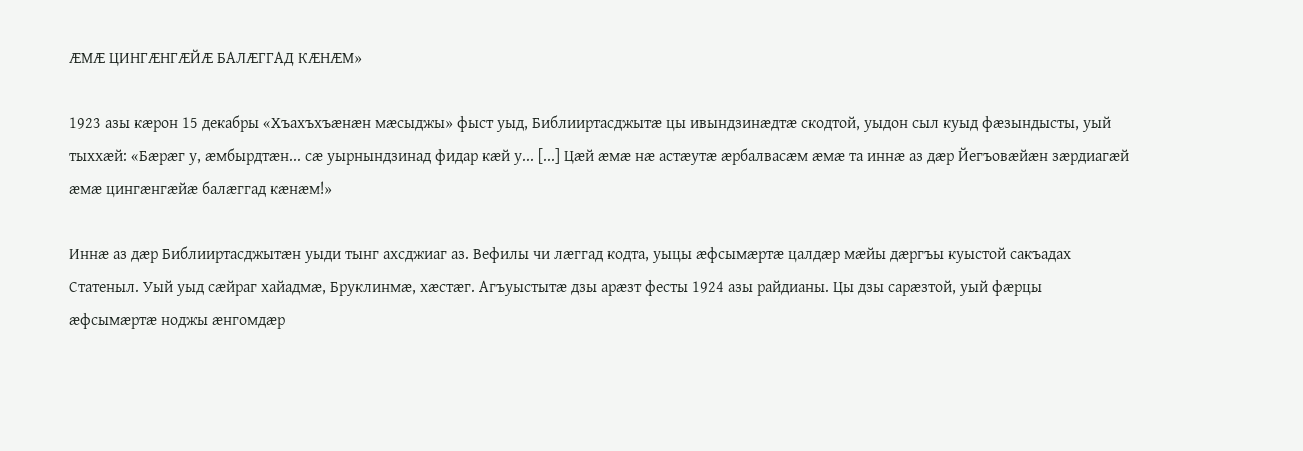ӔМӔ ЦИНГӔНГӔЙӔ БАЛӔГГАД КӔНӔМ»

1923 азы кӕрон 15 декабры «Хъахъхъӕнӕн мӕсыджы» фыст уыд, Библииртасджытӕ цы ивындзинӕдтӕ скодтой, уыдон сыл куыд фӕзындысты, уый тыххӕй: «Бӕрӕг у, ӕмбырдтӕн... сӕ уырнындзинад фидар кӕй у... [...] Цӕй ӕмӕ нӕ астӕутӕ ӕрбалвасӕм ӕмӕ та иннӕ аз дӕр Йегъовӕйӕн зӕрдиагӕй ӕмӕ цингӕнгӕйӕ балӕггад кӕнӕм!»

Иннӕ аз дӕр Библииртасджытӕн уыди тынг ахсджиаг аз. Вефилы чи лӕггад кодта, уыцы ӕфсымӕртӕ цалдӕр мӕйы дӕргъы куыстой сакъадах Статеныл. Уый уыд сӕйраг хайадмӕ, Бруклинмӕ, хӕстӕг. Агъуыстытӕ дзы арӕзт фесты 1924 азы райдианы. Цы дзы сарӕзтой, уый фӕрцы ӕфсымӕртӕ ноджы ӕнгомдӕр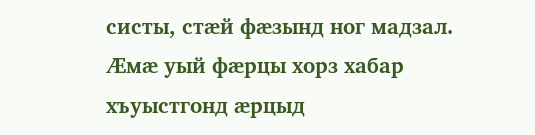систы, стӕй фӕзынд ног мадзал. Ӕмӕ уый фӕрцы хорз хабар хъуыстгонд ӕрцыд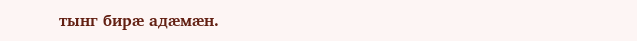тынг бирӕ адӕмӕн.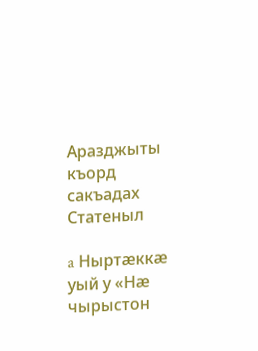Аразджыты къорд сакъадах Статеныл

a Ныртӕккӕ уый у «Нӕ чырыстон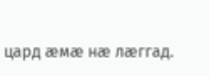цард ӕмӕ нӕ лӕггад.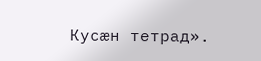Кусӕн тетрад».